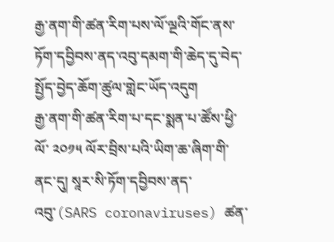རྒྱ་ནག་གི་ཚན་རིག་པས་ལོ་ལྔའི་གོང་ནས་ཏོག་དབྱིབས་ནད་འབུ་དམག་གི་ཆེད་དུ་བེད་སྤྱོད་བྱེད་ཆོག་ཚུལ་གླེང་ཡོད་འདུག
རྒྱ་ནག་གི་ཚན་རིག་པ་དང་སྨན་པ་ཚོས་ཕྱི་ལོ་ ༢༠༡༥ ལོར་བྲིས་པའི་ཡིག་ཆ་ཞིག་གི་ནང་དུ། སཱར་སི་ཏོག་དབྱིབས་ནད་འབུ་(SARS coronaviruses) ཚན་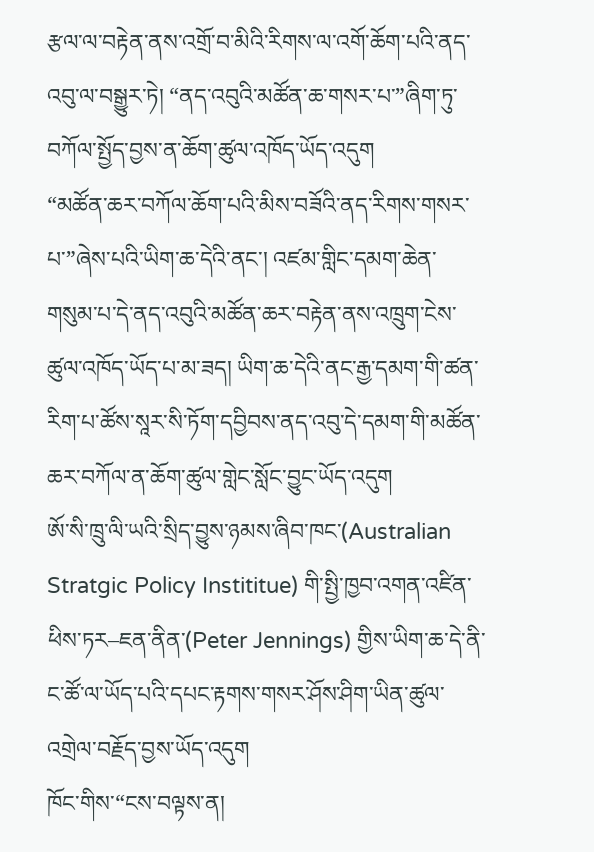རྩལ་ལ་བརྟེན་ནས་འགྲོ་བ་མིའི་རིགས་ལ་འགོ་ཆོག་པའི་ནད་འབུ་ལ་བསྒྱུར་ཏེ། “ནད་འབུའི་མཚོན་ཆ་གསར་པ་”ཞིག་ཏུ་བཀོལ་སྤྱོད་བྱས་ན་ཆོག་ཚུལ་འཁོད་ཡོད་འདུག
“མཚོན་ཆར་བཀོལ་ཆོག་པའི་མིས་བཟོའི་ནད་རིགས་གསར་པ་”ཞེས་པའི་ཡིག་ཆ་དེའི་ནང་། འཛམ་གླིང་དམག་ཆེན་གསུམ་པ་དེ་ནད་འབུའི་མཚོན་ཆར་བརྟེན་ནས་འཁྲུག་ངེས་ཚུལ་འཁོད་ཡོད་པ་མ་ཟད། ཡིག་ཆ་དེའི་ནང་རྒྱ་དམག་གི་ཚན་རིག་པ་ཚོས་སཱར་སི་ཏོག་དབྱིབས་ནད་འབུ་དེ་དམག་གི་མཚོན་ཆར་བཀོལ་ན་ཆོག་ཚུལ་གླེང་སློང་བྱུང་ཡོད་འདུག
ཨོ་སི་ཁྲུ་ལི་ཡའི་སྲིད་བྱུས་ཉམས་ཞིབ་ཁང་(Australian Stratgic Policy Instititue) གི་སྤྱི་ཁྱབ་འགན་འཛིན་ཕིས་ཏར–ཇན་ནིན་(Peter Jennings) གྱིས་ཡིག་ཆ་དེ་ནི་ང་ཚོ་ལ་ཡོད་པའི་དཔང་རྟགས་གསར་ཤོས་ཤིག་ཡིན་ཚུལ་འགྲེལ་བརྗོད་བྱས་ཡོད་འདུག
ཁོང་གིས་“ངས་བལྟས་ན།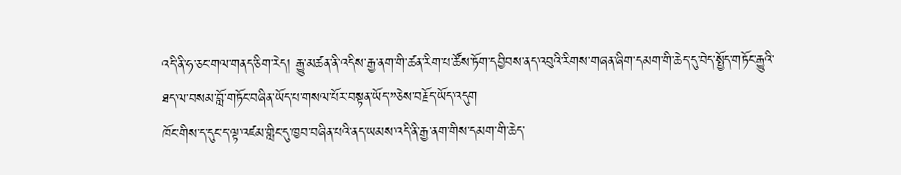འདི་ནི་ཧ་ཅང་གལ་གནད་ཅིག་རེད། རྒྱུ་མཚན་ནི་འདིས་རྒྱ་ནག་གི་ཚན་རིག་པ་ཚོས་ཏོག་དབྱིབས་ནད་འབུའི་རིགས་གཞན་ཞིག་དམག་གི་ཆེད་དུ་བེད་སྤྱོད་གཏོང་རྒྱུའི་ཐད་ལ་བསམ་བློ་གཏོང་བཞིན་ཡོད་པ་གསལ་པོར་བསྟན་ཡོད་”ཅེས་བརྗོད་ཡོད་འདུག
ཁོང་གིས་ད་དུང་ད་ལྟ་འཛམ་གླིང་དུ་ཁྱབ་བཞིན་པའི་ནད་ཡམས་འདི་ནི་རྒྱ་ནག་གིས་དམག་གི་ཆེད་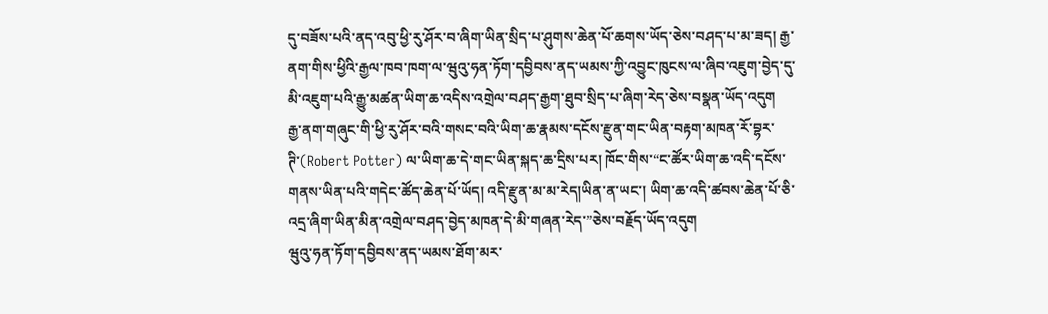དུ་བཟོས་པའི་ནད་འབུ་ཕྱི་རུ་ཤོར་བ་ཞིག་ཡིན་སྲིད་པ་ཤུགས་ཆེན་པོ་ཆགས་ཡོད་ཅེས་བཤད་པ་མ་ཟད། རྒྱ་ནག་གིས་ཕྱིའི་རྒྱལ་ཁབ་ཁག་ལ་ཝུའུ་ཧན་ཏོག་དབྱིབས་ནད་ཡམས་ཀྱི་འབྱུང་ཁུངས་ལ་ཞིབ་འཇུག་བྱེད་དུ་མི་འཇུག་པའི་རྒྱུ་མཚན་ཡིག་ཆ་འདིས་འགྲེལ་བཤད་རྒྱག་ཐུབ་སྲིད་པ་ཞིག་རེད་ཅེས་བསྣན་ཡོད་འདུག
རྒྱ་ནག་གཞུང་གི་ཕྱི་རུ་ཤོར་བའི་གསང་བའི་ཡིག་ཆ་རྣམས་དངོས་རྫུན་གང་ཡིན་བརྟག་མཁན་རོ་བྷར་ཊི་(Robert Potter) ལ་ཡིག་ཆ་དེ་གང་ཡིན་སྐད་ཆ་དྲིས་པར། ཁོང་གིས་“ང་ཚོར་ཡིག་ཆ་འདི་དངོས་གནས་ཡིན་པའི་གདེང་ཚོད་ཆེན་པོ་ཡོད། འདི་རྫུན་མ་མ་རེད།ཡིན་ན་ཡང་། ཡིག་ཆ་འདི་ཚབས་ཆེན་པོ་ཅི་འདྲ་ཞིག་ཡིན་མིན་འགྲེལ་བཤད་བྱེད་མཁན་དེ་མི་གཞན་རེད་”ཅེས་བརྗོད་ཡོད་འདུག
ཝུའུ་ཧན་ཏོག་དབྱིབས་ནད་ཡམས་ཐོག་མར་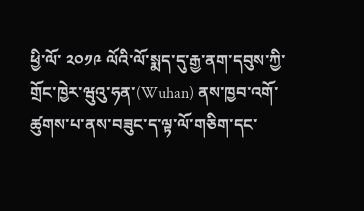ཕྱི་ལོ་ ༢༠༡༩ ལོའི་ལོ་སྨད་དུ་རྒྱ་ནག་དབུས་ཀྱི་གྲོང་ཁྱེར་ཝུའུ་ཧན་(Wuhan) ནས་ཁྱབ་འགོ་ཚུགས་པ་ནས་བཟུང་ད་ལྟ་ལོ་གཅིག་དང་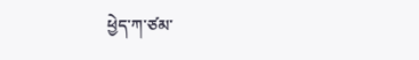ཕྱེད་ཀ་ཙམ་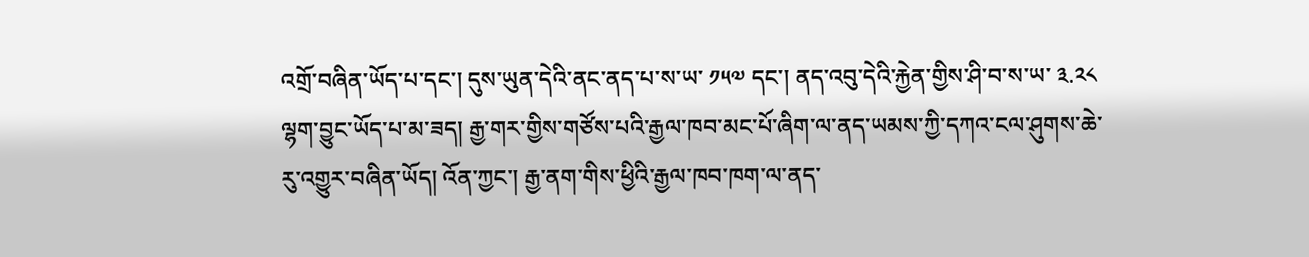འགྲོ་བཞིན་ཡོད་པ་དང་། དུས་ཡུན་དེའི་ནང་ནད་པ་ས་ཡ་ ༡༥༧ དང་། ནད་འབུ་དེའི་རྐྱེན་གྱིས་ཤི་བ་ས་ཡ་ ༣.༢༨ ལྷག་བྱུང་ཡོད་པ་མ་ཟད། རྒྱ་གར་གྱིས་གཙོས་པའི་རྒྱལ་ཁབ་མང་པོ་ཞིག་ལ་ནད་ཡམས་ཀྱི་དཀའ་ངལ་ཤུགས་ཆེ་རུ་འགྱུར་བཞིན་ཡོད། འོན་ཀྱང་། རྒྱ་ནག་གིས་ཕྱིའི་རྒྱལ་ཁབ་ཁག་ལ་ནད་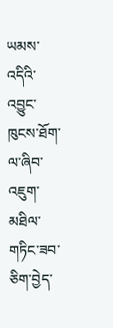ཡམས་འདིའི་འབྱུང་ཁུངས་ཐོག་ལ་ཞིབ་འཇུག་མཐིལ་གཏིང་ཟབ་ཅིག་བྱེད་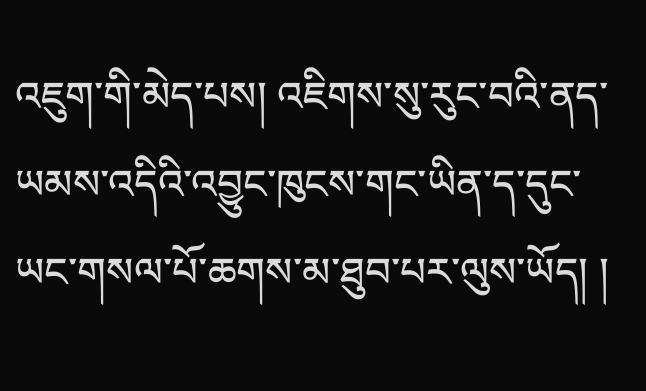འཇུག་གི་མེད་པས། འཇིགས་སུ་རུང་བའི་ནད་ཡམས་འདིའི་འབྱུང་ཁུངས་གང་ཡིན་ད་དུང་ཡང་གསལ་པོ་ཆགས་མ་ཐུབ་པར་ལུས་ཡོད། །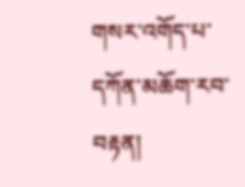གསར་འགོད་པ་དཀོན་མཆོག་རབ་བརྟན།